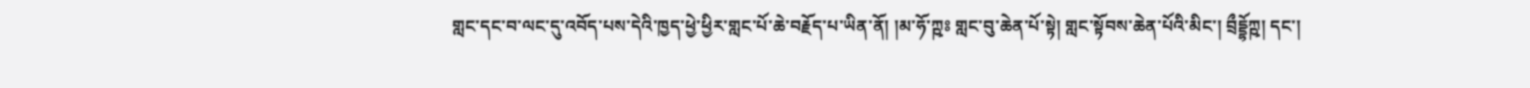གླང་དང་བ་ལང་དུ་འབོད་པས་དེའི་ཁྱད་ཕྱེ་ཕྱིར་གླང་པོ་ཆེ་བརྗོད་པ་ཡིན་ནོ། །མ་ཧོ་ཀྵཿ གླང་བུ་ཆེན་པོ་སྟེ། གླང་སྟོབས་ཆེན་པོའི་མིང་། བྲྀདྡྷོཀྵ། དང་།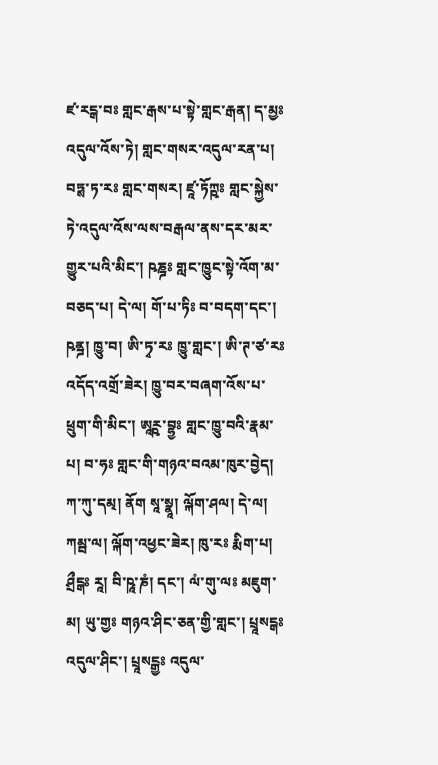ཛ་རངྒ་བཿ གླང་རྒས་པ་སྟེ་གླང་རྒན། ད་མྱཿ འདུལ་འོས་ཏེ། གླང་གསར་འདུལ་རན་པ། བཏྶ་ཏ་རཿ གླང་གསར། ཛཱ་ཏོཀྵཿ གླང་སྐྱེས་ཏེ་འདུལ་འོས་ལས་བརྒལ་ནས་དར་མར་གྱུར་པའི་མིང་། ཥཎྜཿ གླང་ཁྱུང་སྟེ་འོག་མ་བཅད་པ། དེ་ལ། གོ་པ་ཏིཿ བ་བདག་དང་། ཥནྜ། ཁྱུ་བ། ཨི་ཏྭ་རཿ ཁྱུ་གླང་། ཨི་ཊ་ཙ་རཿའདོད་འགྲོ་ཟེར། ཁྱུ་བར་བཞག་འོས་པ་ཕྲུག་གི་མིང་། ཨཱཪྵ་བྷྱཿ གླང་ཁྱུ་བའི་རྣམ་པ། བ་ཧཿ གླང་གི་གཉའ་བའམ་ཁུར་བྱེད། ཀ་ཀུ་དམ྄། ནོག སཱ་སྣཱ། ལྐོག་ཤལ། དེ་ལ། ཀམྦ་ལ། ལྐོག་འཕྱང་ཟེར། ཁུ་རཿ རྨིག་པ། ཤྲྀངྒཿ རཱ། བི་ཥཱ་ཎཾ། དང་། ལཾ་གུ་ལཿ མཇུག་མ། ཡུ་གྱཿ གཉའ་ཤིང་ཅན་གྱི་གླང་། པྲཱསངྒཿ འདུལ་ཤིང་། པྲཱསངྒྱཿ འདུལ་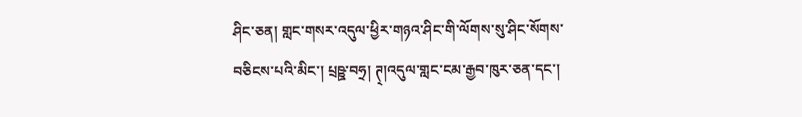ཤིང་ཅན། གླང་གསར་འདུལ་ཕྱིར་གཉའ་ཤིང་གི་ལོགས་སུ་ཤིང་སོགས་བཅིངས་པའི་མིང་། པྲཥྛ་བཧྲ། ཊ྄།འདུལ་གླང་ངམ་རྒྱབ་ཁུར་ཅན་དང་།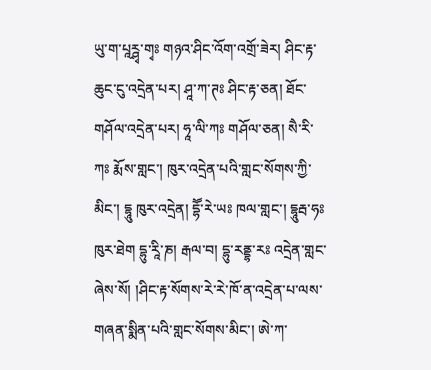ཡུ་ག་པཱཪྴྭ་གྭཿ གཉའ་ཤིང་འོག་འགྲོ་ཟེར། ཤིང་རྟ་ཆུང་ངུ་འདྲེན་པར། ཤཱ་ཀ་ཊཿ ཤིང་རྟ་ཅན། ཐོང་གཤོལ་འདྲེན་པར། ཧཱ་ལི་ཀཿ གཤོལ་ཅན། སཻ་རི་ཀཿ རྨོས་གླང་། ཁུར་འདྲེན་པའི་གླང་སོགས་ཀྱི་མིང་། དྷཱུ ཁུར་འདྲེན། དྷཽ་རེ་ཡཿ ཁལ་གླང་། དྷཱུརྦ་ཧཿ ཁུར་ཐེག དྷུ་རཱི་ཎ། རྒལ་བ། དྷུ་རནྡྷ་རཿ འདྲེན་གླང་ཞེས་སོ། །ཤིང་རྟ་སོགས་རེ་རེ་ཁོ་ན་འདྲེན་པ་ལས་གཞན་སྨིན་པའི་གླང་སོགས་མིང་། ཨེ་ཀ་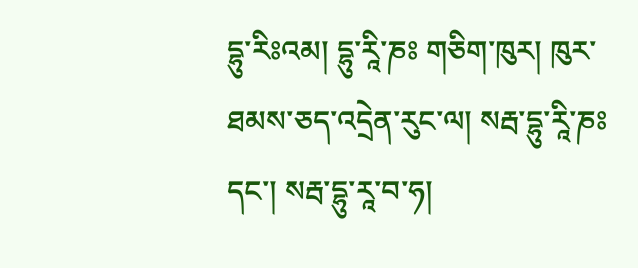དྷུ་རིཿའམ། དྷུ་རཱི་ཎཿ གཅིག་ཁུར། ཁུར་ཐམས་ཅད་འདྲེན་རུང་ལ། སརྦ་དྷུ་རཱི་ཎཿ དང་། སརྦ་དྷུ་རཱ་བ་ཧ།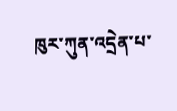ཁུར་ཀུན་འདྲེན་པ་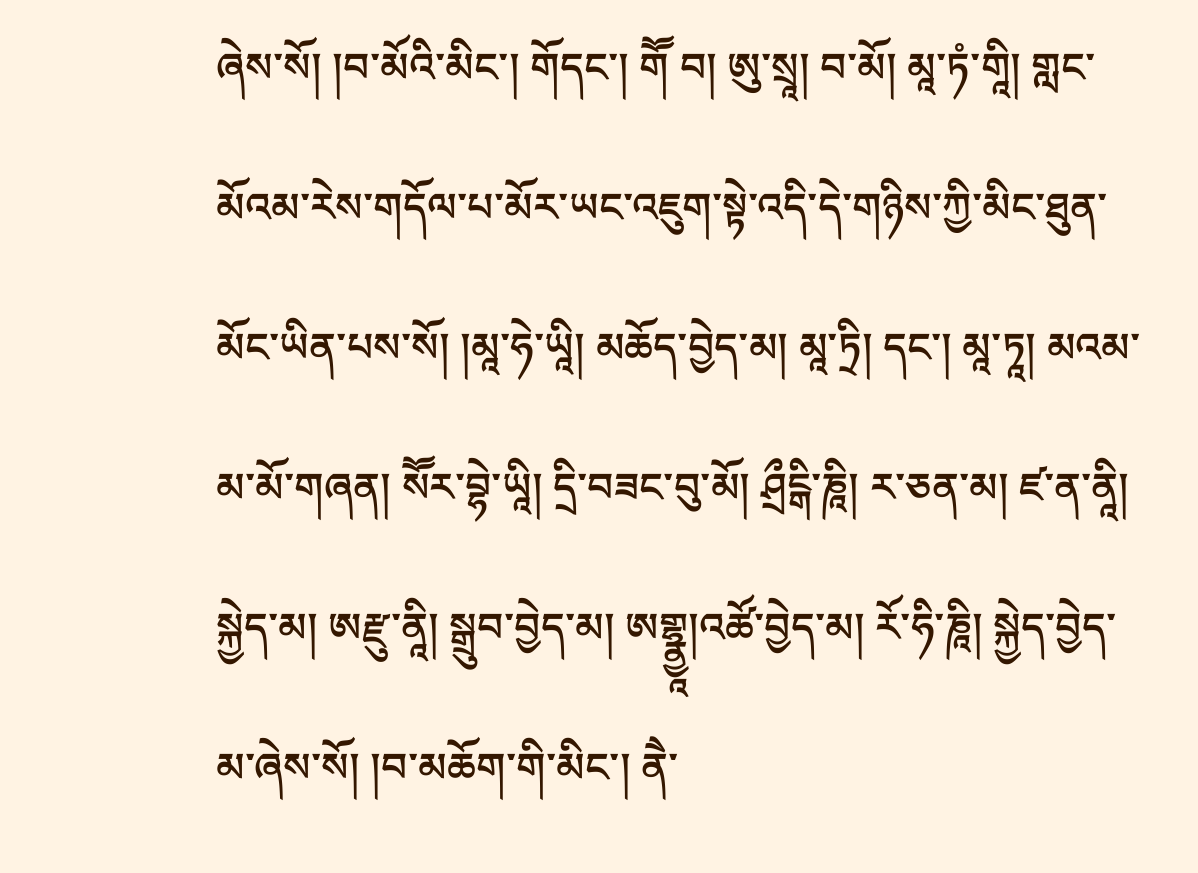ཞེས་སོ། །བ་མོའི་མིང་། གོདང་། གཽ བ། ཨུ་སྲཱ། བ་མོ། མཱ་ཏཾ་གཱི། གླང་མོའམ་རེས་གདོལ་པ་མོར་ཡང་འཇུག་སྟེ་འདི་དེ་གཉིས་ཀྱི་མིང་ཐུན་མོང་ཡིན་པས་སོ། །མཱ་ཧེ་ཡཱི། མཆོད་བྱེད་མ། མཱ་ཏྲི། དང་། མཱ་ཏཱ། མའམ་མ་མོ་གཞན། སཽར་བྷེ་ཡཱི། དྲི་བཟང་བུ་མོ། ཤྲྀངྒི་ཎཱི། ར་ཅན་མ། ཛ་ན་ནཱི། སྐྱེད་མ། ཨརྫུ་ནཱི། སྒྲུབ་བྱེད་མ། ཨགྷྣྱཱ།འཚོ་བྱེད་མ། རོ་ཧི་ཎཱི། སྐྱེད་བྱེད་མ་ཞེས་སོ། །བ་མཆོག་གི་མིང་། ནཻ་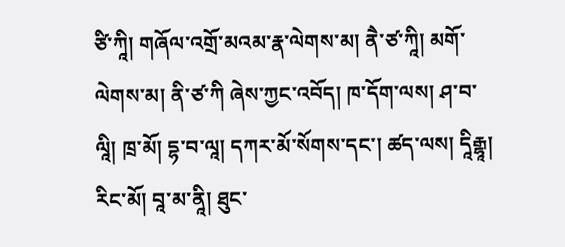ཙི་ཀཱི། གཞོལ་འགྲོ་མའམ་རྣ་ལེགས་མ། ནཻ་ཙ་ཀཱི། མགོ་ལེགས་མ། ནི་ཙ་ཀི ཞེས་ཀྱང་འབོད། ཁ་དོག་ལས། ཤ་བ་ལཱི། ཁྲ་མོ། དྷ་བ་ལཱ། དཀར་མོ་སོགས་དང་། ཚད་ལས། དཱིརྒྷཱ། རིང་མོ། བཱ་མ་ནཱི། ཐུང་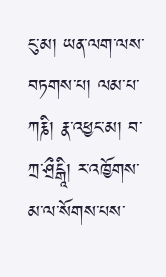ངུ་མ། ཡན་ལག་ལས་བཏགས་པ། ལམ་པ་ཀརྞི། རྣ་འཕྱང་མ། བ་ཀྲ་ཤྲྀངྒཱི། ར་འཁྱོགས་མ་ལ་སོགས་པས་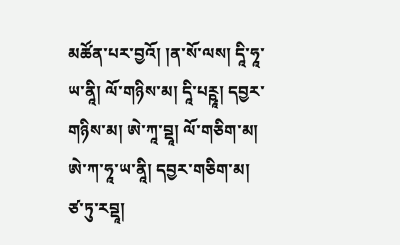མཚོན་པར་བྱའོ། །ན་སོ་ལས། དཱི་ཧཱ་ཡ་ནཱི། ལོ་གཉིས་མ། དཱི་པཪྵཱ། དབྱར་གཉིས་མ། ཨེ་ཀཱ་བྡཱ། ལོ་གཅིག་མ། ཨེ་ཀ་ཧཱ་ཡ་ནཱི། དབྱར་གཅིག་མ། ཙ་ཏུ་རབྡཱ།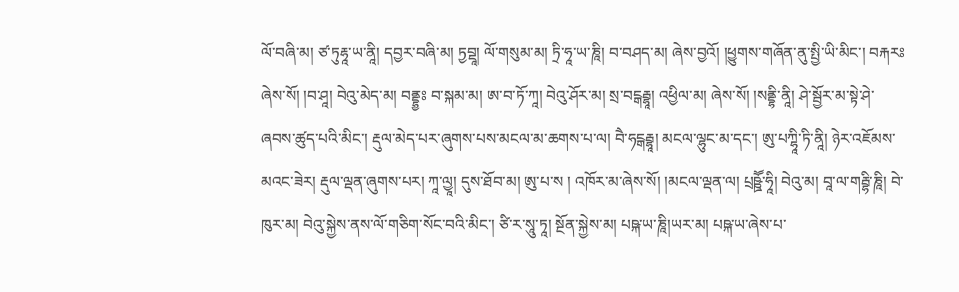ལོ་བཞི་མ། ཙ་ཏུརྷཱ་ཡ་ནཱི། དབྱར་བཞི་མ། ཏྱབྡཱ། ལོ་གསུམ་མ། ཏྲི་ཧཱ་ཡ་ཎཱི། བ་བཤད་མ། ཞེས་བྱའོ། །ཕྱུགས་གཞོན་ནུ་སྤྱི་ཡི་མིང་། བརྐརཿ ཞེས་སོ། །བ་ཤཱ། བེའུ་མེད་མ། བནྡྷྱཿ བ་སྐམ་མ། ཨ་བ་ཏོ་ཀཱ། བེའུ་ཤོར་མ། སྲ་བངྒརྦྷཱ། འཕྱིལ་མ། ཞེས་སོ། །སནྡྷི་ནཱི། ཤེ་སྦྱོར་མ་སྟེ་ཤེ་ཞབས་ཚུད་པའི་མིང་། རྡུལ་མེད་པར་ཞུགས་པས་མངལ་མ་ཆགས་པ་ལ། བཻ་ཧངྒརྦྷཱ། མངལ་ལྷུང་མ་དང་། ཨུ་པཀྷཱི་ཏི་ནཱི། ཉེར་འཇོམས་མའང་ཟེར། རྡུལ་ལྡན་ཞུགས་པར། ཀཱ་ལྱཱ། དུས་ཐོབ་མ། ཨུ་པ་ས ། འཁོར་མ་ཞེས་སོ། །མངལ་ལྡན་ལ། པྲཥྛཽ་ཧཱི། བེའུ་མ། བཱ་ལ་གརྦྷི་ཎཱི། བེ་ཁུར་མ། བེའུ་སྐྱེས་ནས་ལོ་གཅིག་སོང་བའི་མིང་། ཙི་ར་སཱུ་ཏཱ། སྔོན་སྐྱེས་མ། པཥྐ་ཡ་ཎཱི།ཡར་མ། པཥྐ་ཡ་ཞེས་པ་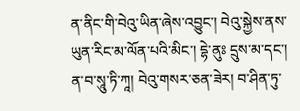ན་ནིང་གི་བེའུ་ཡིན་ཞེས་འབྱུང་། བེའུ་སྐྱེས་ནས་ཡུན་རིང་མ་ལོན་པའི་མིང་། དྷེ་ནུཿ དྲུས་མ་དང་། ན་བ་སཱུ་ཏི་ཀཱ། བེའུ་གསར་ཅན་ཟེར། བ་ཤིན་ཏུ་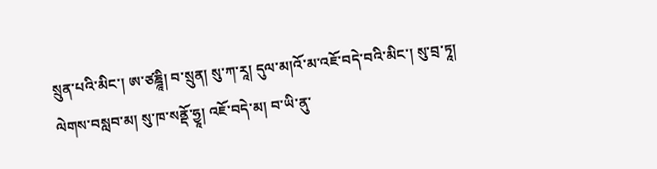སྲུན་པའི་མིང་། ཨ་ཙཎྜཱི། བ་སྲུན། སུ་ཀ་རཱ། དུལ་མ།འོ་མ་འཇོ་བདེ་བའི་མིང་། སུ་བྲ་ཏཱ། ལེགས་བསླབ་མ། སུ་ཁ་སནྡོ་ཧྱཱ། འཇོ་བདེ་མ། བ་ཡི་ནུ་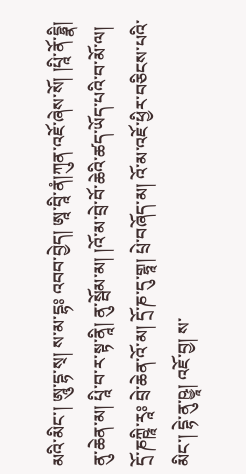མའི་མིང་། ཨཱུ་དྷ་ས྄། ས་མ་དྷཿ འབབ་བྱེད། ཨཱ་བཱི་ནཾ།ཀུན་འཇོ་ཞེས་སོ། །པཱི་ནོ་དྷྣི། ནུ་ཆེན་མ། པཱི་བ་ར་སྟ་ནཱི། ནུ་སྦོམ་མ། །འོ་མ་བྲེ་བོ་ཆེའི་ཚད་ཡོད་པའི་བ་མོ་ལ། དྲོ་ཎཀྵཱི་རཱཿ བྲེ་ཆེན་འོ་མ། དྲོ་ཎ་དུ་གྷཱ། པྲེ་བཞོད་མ། འོ་མ་འཇོ་ཕྱིར་བཅིངས་པའི་མིང་། དྷེ་ནུ་ཥྱཱ། འཇོ་བྱ། ས་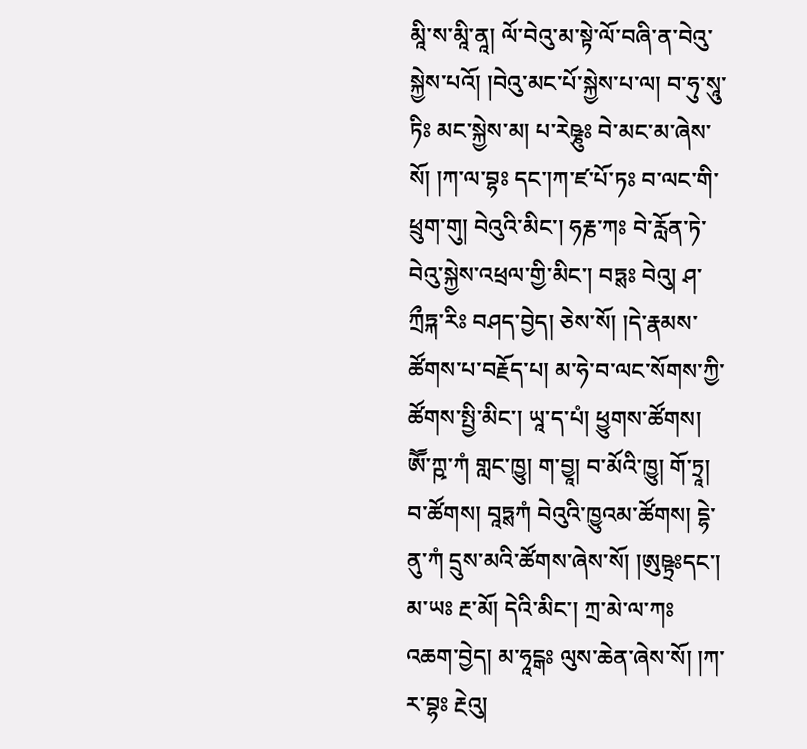མཱི་ས་མཱི་ནཱ། ལོ་བེའུ་མ་སྟེ་ལོ་བཞི་ན་བེའུ་སྐྱེས་པའོ། །བེའུ་མང་པོ་སྐྱེས་པ་ལ། བ་ཧུ་སཱུ་ཏིཿ མང་སྐྱེས་མ། པ་རེཥྞུཿ བེ་མང་མ་ཞེས་སོ། །ཀ་ལ་བྷཿ དང་།ཀ་ཛ་པོ་ཏཿ བ་ལང་གི་ཕྲུག་གུ། བེའུའི་མིང་། ཧརྞ་ཀཿ བེ་རློན་ཏེ་བེའུ་སྐྱེས་འཕྲལ་གྱི་མིང་། བཏྶཿ བེའུ། ཤ་ཀྲྀཏྐ་རིཿ བཤད་བྱེད། ཅེས་སོ། །དེ་རྣམས་ཚོགས་པ་བརྗོད་པ། མ་ཧེ་བ་ལང་སོགས་ཀྱི་ཚོགས་སྤྱི་མིང་། ཡཱ་ད་པཾ། ཕྱུགས་ཚོགས། ཨཽ་ཀྵ་ཀཾ གླང་ཁྱུ། ག་བྱཱ། བ་མོའི་ཁྱུ། གོ་ཏྲཱ། བ་ཚོགས། བཱཏྶཀཾ བེའུའི་ཁྱུའམ་ཚོགས། དྷེ་ནུ་ཀཾ དྲུས་མའི་ཚོགས་ཞེས་སོ། །ཨུཥྟྲཿདང་། མ་ཡཿ རྔ་མོ། དེའི་མིང་། ཀྲ་མེ་ལ་ཀཿ འཆག་བྱེད། མ་ཧཱངྒཿ ལུས་ཆེན་ཞེས་སོ། །ཀ་ར་བྷཿ རྔེའུ།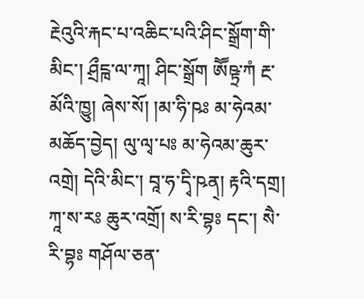རྔེའུའི་རྐང་པ་འཆིང་པའི་ཤིང་སྒྲོག་གི་མིང་། ཤྲྀངྑ་ལ་ཀཱ། ཤིང་སྒྲོག ཨཽཥྟྲ་ཀཾ རྔ་མོའི་ཁྱུ། ཞེས་སོ། །མ་ཧི་ཥཿ མ་ཧེའམ་མཆོད་བྱེད། ལུ་ལྭ་པཿ མ་ཧེའམ་ཆུར་འགྲེ། དེའི་མིང་། བཱ་ཧ་དྭི་ཥན྄། རྟའི་དགྲ། ཀཱ་ས་རཿ ཆུར་འགྲོ། ས་རི་བྷཿ དང་། སཻ་རི་བྷཿ གཤོལ་ཅན་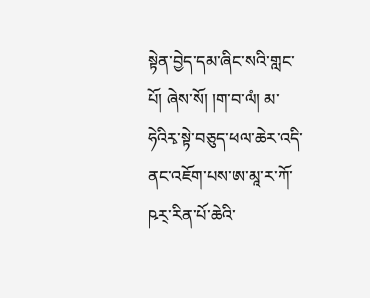སྟེན་བྱེད་དམ་ཞིང་སའི་གླང་པོ། ཞེས་སོ། །ག་བ་ལཾ། མ་ཧེའིརྭ་སྟེ་བཅུད་ཕལ་ཆེར་འདི་ནང་འཇོག་པས་ཨ་མཱ་ར་ཀོ་ཥར྄་རིན་པོ་ཆེའི་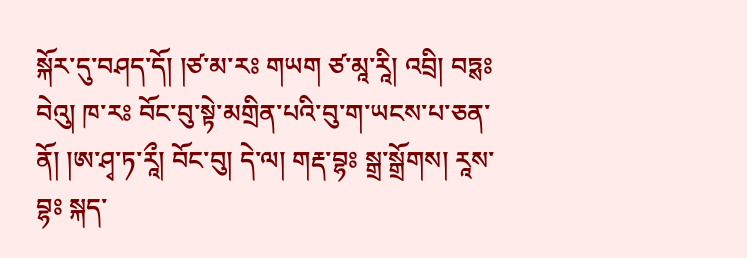སྐོར་དུ་བཤད་དོ། །ཙ་མ་རཿ གཡག ཙ་མཱ་རཱི། འབྲི། བཏྶཿ བེའུ། ཁ་རཿ བོང་བུ་སྟེ་མགྲིན་པའི་བུ་ག་ཡངས་པ་ཅན་ནོ། །ཨ་ཤྭ་ཏ་རཱྀ། བོང་བུ། དེ་ལ། གརྡ་བྷཿ སྒྲ་སྒྲོགས། རཱས་བྷཿ སྐད་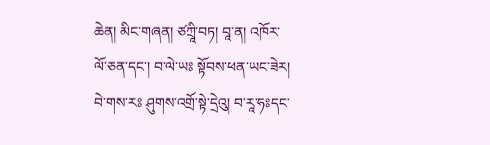ཆེན། མིང་གཞན། ཙཀྲཱི་བཏ། བཱ་ན། འཁོར་ལོ་ཅན་དང་། བ་ལེ་ཡཿ སྟོབས་ཕན་ཡང་ཟེར། བེ་གས་རཿ ཤུགས་འགྲོ་སྟེ་དྲེའུ། བ་རཱ་ཧཿདང་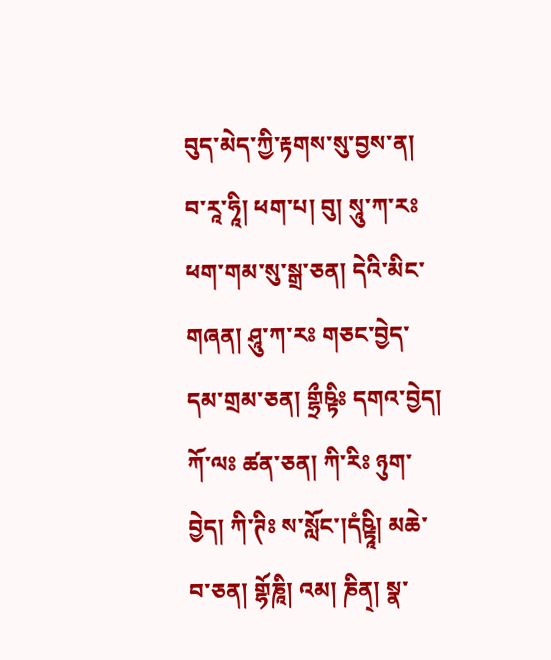བུད་མེད་ཀྱི་རྟགས་སུ་བྱས་ན། བ་རཱ་ཧཱི། ཕག་པ། བུ། སཱུ་ཀ་རཿ ཕག་གམ་སུ་སྒྲ་ཅན། དེའི་མིང་གཞན། ཤཱུ་ཀ་རཿ གཅང་བྱེད་དམ་གྲམ་ཅན། གྷྲྀཥྟིཿ དགའ་བྱེད། ཀོ་ལཿ ཚན་ཅན། ཀི་རིཿ ཉུག་བྱེད། ཀི་ཊིཿ ས་སློང་།དཾཥྟཱི། མཆེ་བ་ཅན། གྷོཎཱི། འམ། ཎིན྄། སྣ་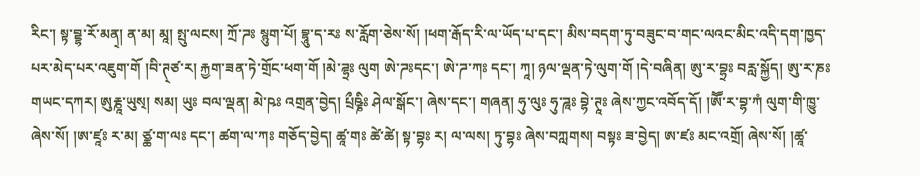རིང་། སྟ་བྡྷ་རོ་མན྄། ན་མ། མཱ། སྤུ་ལངས། ཀྲོ་ཌཿ སྙུག་པོ། བྷཱུ་ད་རཿ ས་རློག་ཅེས་སོ། །ཕག་རྒོད་རི་ལ་ཡོད་པ་དང་། མིས་བདག་ཏུ་བཟུང་བ་གང་ལའང་མིང་འདི་དག་ཁྱད་པར་མེད་པར་འཇུག་གོ །བི་ཊ྄ཙ་ར། རྐྱག་ཟན་ཏེ་གྲོང་ཕག་གོ །མེ་ཌྷྲཿ ལུག ཨེ་ཌཿདང་། ཨེ་ཌ་ཀཿ དང་། ཀཱ། ཉལ་ལྡན་ཏེ་ལུག་གོ །དེ་བཞིན། ཨུ་ར་བྷྲཿ བརླ་སྐྱོད། ཨུ་ར་ཎཿ གཡང་དཀར། ཨུརྞཱ་ཡུས྄། སམ། ཡུཿ བལ་ལྡན། མེ་ཥཿ འགྲན་བྱེད། པྲྀཥྞིཿ ཤེལ་སྒོང་། ཞེས་དང་། གཞན། ཧུ་ལུཿ ཧུ་ཌཱཿ བྷེ་ཊཱཿ ཞེས་ཀྱང་འབོད་དོ། །ཨཽ་ར་བྷ་ཀཾ ལུག་གི་ཁྱུ་ཞེས་སོ། །ཨ་ཛཱཿ ར་མ། ཙྪ་ག་ལཿ དང་། ཚག་ལ་ཀཿ གཅོད་བྱེད། ཚཱ་གཿ ཚེ་ཚེ། སྟ་བྷཿ ར། ལ་ལས། ཏུ་བྷཿ ཞེས་བཀླགས། བསྟཿ ཟ་བྱེད། ཨ་ཛཿ མང་འགྲོ། ཞེས་སོ། །ཚཱ་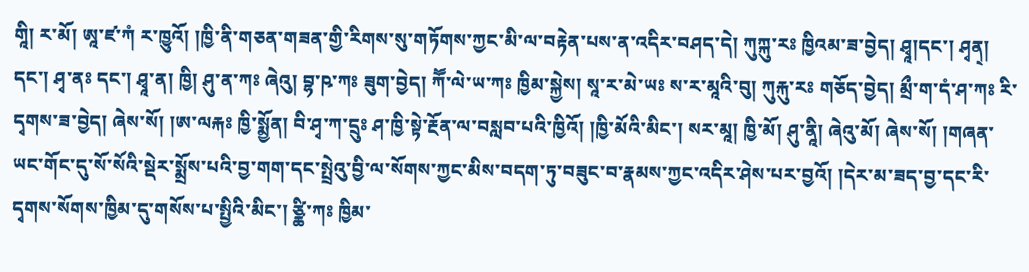གཱི། ར་མོ། ཨཱ་ཛ་ཀཾ ར་ཁྱུའོ། །ཁྱི་ནི་གཅན་གཟན་གྱི་རིགས་སུ་གཏོགས་ཀྱང་མི་ལ་བརྟེན་པས་ན་འདིར་བཤད་དེ། ཀུཀྐུ་རཿ ཁྱིའམ་ཟ་བྱེད། ཤྭཱ།དང་། ཤྭན྄། དང་། ཤྭ་ནཿ དང་། ཤྭཱ་ན། ཁྱི། ཤུ་ན་ཀཿ ཞེའུ། བྷ་ཥ་ཀཿ ཟུག་བྱེད། ཀཽ་ལེ་ཡ་ཀཿ ཁྱིམ་སྐྱེས། སཱ་ར་མེ་ཡཿ ས་ར་མཱའི་བུ། ཀུརྐུ་རཿ གཅོད་བྱེད། མྲྀ་ག་དཾ་ཤ་ཀཿ རི་དྭགས་ཟ་བྱེད། ཞེས་སོ། །ཨ་ལརྐཿ ཁྱི་སྨྱོན། བི་ཤྭ་ཀ་དྲུཿ ཤ་ཁྱི་སྟེ་རྔོན་ལ་བསླབ་པའི་ཁྱིའོ། །ཁྱི་མོའི་མིང་། སར་མཱ། ཁྱི་མོ། ཤུ་ནཱི། ཞེའུ་མོ། ཞེས་སོ། །གཞན་ཡང་གོང་དུ་སོ་སོའི་སྡེར་སྨྲོས་པའི་བྱ་གག་དང་སྤྲེའུ་བྱི་ལ་སོགས་ཀྱང་མིས་བདག་ཏུ་བཟུང་བ་རྣམས་ཀྱང་འདིར་ཤེས་པར་བྱའོ། །དེར་མ་ཟད་བྱ་དང་རི་དྭགས་སོགས་ཁྱིམ་དུ་གསོས་པ་སྤྱིའི་མིང་། ཙྪི་ཀཿ ཁྱིམ་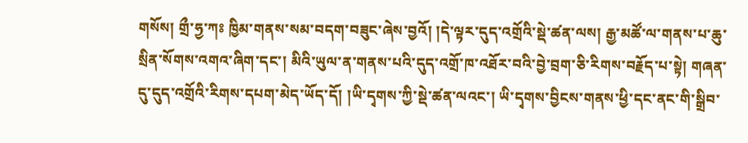གསོས། གྲྀ་ཧྱ་ཀཿ ཁྱིམ་གནས་སམ་བདག་བཟུང་ཞེས་བྱའོ། །དེ་ལྟར་དུད་འགྲོའི་སྡེ་ཚན་ལས། རྒྱ་མཚོ་ལ་གནས་པ་ཆུ་སྲིན་སོགས་འགའ་ཞིག་དང་། མིའི་ཡུལ་ན་གནས་པའི་དུད་འགྲོ་ཁ་འཐོར་བའི་བྱེ་བྲག་ཅི་རིགས་བརྗོད་པ་སྟེ། གཞན་དུ་དུད་འགྲོའི་རིགས་དཔག་མེད་ཡོད་དོ། །ཡི་དྭགས་ཀྱི་སྡེ་ཚན་ལའང་། ཡི་དྭགས་བྱིངས་གནས་ཕྱི་དང་ནང་གི་སྒྲིབ་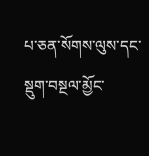པ་ཅན་སོགས་ལུས་དང་སྡུག་བསྔལ་མྱོང་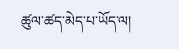ཚུལ་ཚད་མེད་པ་ཡོད་ལ།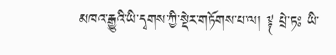མཁའ་རྒྱུའི་ཡི་དྭགས་ཀྱི་སྡེར་གཏོགས་པ་ལ། ༈ པྲེ་ཏཿ ཡི་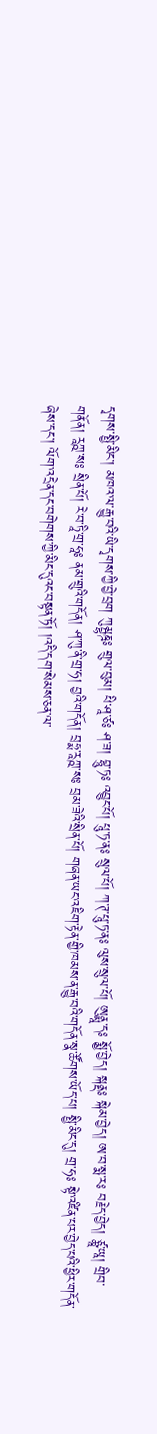དྭགས་སྤྱི་མིང་། མཁའ་ལ་རྒྱུ་བའི་ཡི་དྭགས་ཀྱི་བྱེ་བྲག ཀུམྦྷཎྜཿ གྲུལ་བུམ། པི་ཤཱ་ཙཿ ཤ་ཟ། བྷཱུ་ཏཿ འབྱུང་པོ། པཱུ་ཏ་ནཿ སྲུལ་པོ། ཀ་ཊ་པཱུ་ཏ་ནཿ ལུས་སྲུལ་པོ། ཨུནྨཱ་དཿ སྨྱོ་བྱེད། སྐནྡཿ སྐེམ་བྱེད། ཨ་བ་སྨ་རཿ བརྗེད་བྱེད། ཙྪཱ་ཡཱ། གྲིབ་གནོན། རཱཀྵ་སཿ སྲིན་པོ། རེ་བ་ཏཱི་གྲ་ཧཱཿ ནམ་གྲུའི་གདོན། ཤ་ཀུ་ནི་གྲ་ཧ། བྱའི་གདོན། བྲཧྨ་རཱཀྵ་སཿ བྲམ་ཟེའི་སྲིན་པོ། གཞན་ཡང་འཇིག་རྟེན་གྱི་ཁམས་ན་རྒྱུ་བའི་གདོན་སྣ་ཚོགས་ཡོད་པ། སྤྱི་མིང་དུ། གྲ་ཧཿ སྟེ་འཛིན་པར་བྱེད་པའི་ཕྱིར་གདོན་ཞེས་དང་། ལོག་འདྲེན་དང་བགེགས་ཀྱི་མིང་དུའང་བསྟན་ཏོ། །འདི་དག་སེམས་ཅན་ལ་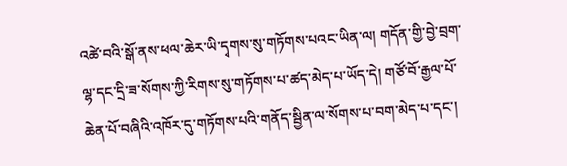འཚེ་བའི་སྒོ་ནས་ཕལ་ཆེར་ཡི་དྭགས་སུ་གཏོགས་པའང་ཡིན་ལ། གདོན་གྱི་བྱེ་བྲག་ལྷ་དང་དྲི་ཟ་སོགས་ཀྱི་རིགས་སུ་གཏོགས་པ་ཚད་མེད་པ་ཡོད་དེ། གཙོ་བོ་རྒྱལ་པོ་ཆེན་པོ་བཞིའི་འཁོར་དུ་གཏོགས་པའི་གནོད་སྦྱིན་ལ་སོགས་པ་བག་མེད་པ་དང་།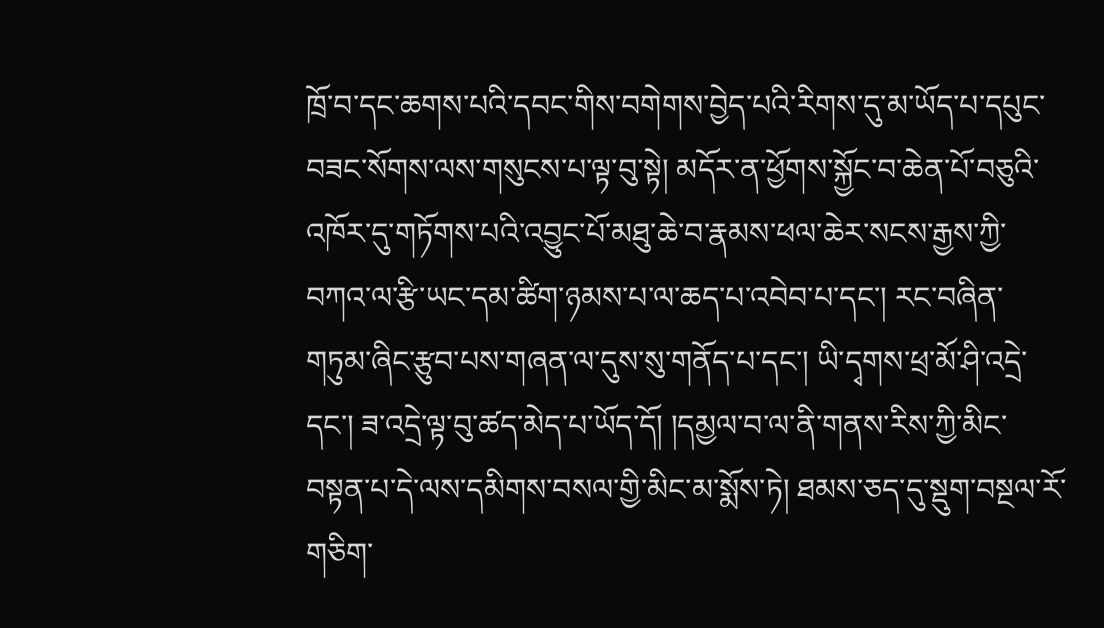ཁྲོ་བ་དང་ཆགས་པའི་དབང་གིས་བགེགས་བྱེད་པའི་རིགས་དུ་མ་ཡོད་པ་དཔུང་བཟང་སོགས་ལས་གསུངས་པ་ལྟ་བུ་སྟེ། མདོར་ན་ཕྱོགས་སྐྱོང་བ་ཆེན་པོ་བཅུའི་འཁོར་དུ་གཏོགས་པའི་འབྱུང་པོ་མཐུ་ཆེ་བ་རྣམས་ཕལ་ཆེར་སངས་རྒྱས་ཀྱི་བཀའ་ལ་རྩི་ཡང་དམ་ཚིག་ཉམས་པ་ལ་ཆད་པ་འབེབ་པ་དང་། རང་བཞིན་གཏུམ་ཞིང་རྩུབ་པས་གཞན་ལ་དུས་སུ་གནོད་པ་དང་། ཡི་དྭགས་ཕྲ་མོ་ཤི་འདྲེ་དང་། ཟ་འདྲེ་ལྟ་བུ་ཚད་མེད་པ་ཡོད་དོ། །དམྱལ་བ་ལ་ནི་གནས་རིས་ཀྱི་མིང་བསྟན་པ་དེ་ལས་དམིགས་བསལ་གྱི་མིང་མ་སྨོས་ཏེ། ཐམས་ཅད་དུ་སྡུག་བསྔལ་རོ་གཅིག་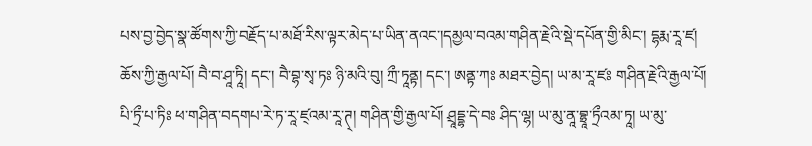པས་བྱ་བྱེད་སྣ་ཚོགས་ཀྱི་བརྗོད་པ་མཐོ་རིས་ལྟར་མེད་པ་ཡིན་ནའང་།དམྱལ་བའམ་གཤིན་རྗེའི་སྡེ་དཔོན་གྱི་མིང་། དྷརྨ་རཱ་ཛ། ཆོས་ཀྱི་རྒྱལ་པོ། བཻ་བ་ཤཱ་ཏཱི། དང་། བཻ་བྷ་སྭ་ཏཿ ཉི་མའི་བུ། ཀྲྀ་ཏཱནྟ། དང་། ཨནྟ་ཀཿ མཐར་བྱེད། ཡ་མ་རཱ་ཛཿ གཤིན་རྗེའི་རྒྱལ་པོ། པི་ཏྲྀ་པ་ཏིཿ ཕ་གཤིན་བདགཔ་རེ་ཏ་རཱ་ཛ྄འམ་རཱ་ཊ྄། གཤིན་གྱི་རྒྱལ་པོ། ཤྲཱདྡྷ་དེ་བཿ ཤིད་ལྷ། ཡ་མུ་ནཱ་བྷྲཱ་ཏྲྀའམ་ཏཱ། ཡ་མུ་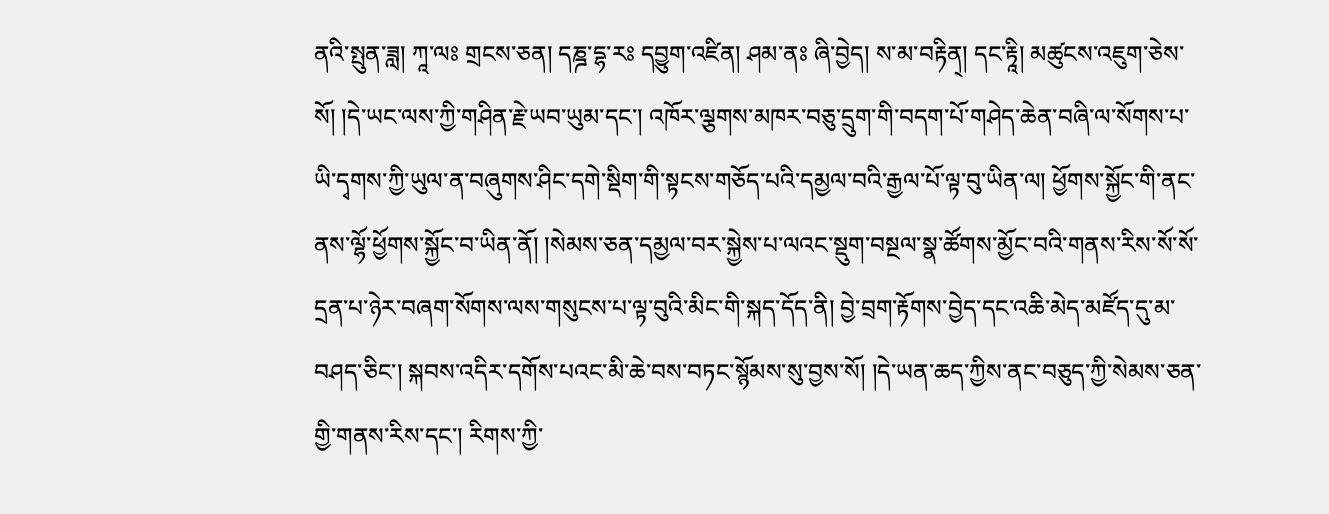ནའི་སྤུན་ཟླ། ཀཱ་ལཿ གྲངས་ཅན། དཎྜ་དྷ་རཿ དབྱུག་འཛིན། ཤམ་ནཿ ཞི་བྱེད། ས་མ་བརྟིན྄། དང་རྟཱི། མཚུངས་འཇུག་ཅེས་སོ། །དེ་ཡང་ལས་ཀྱི་གཤིན་རྗེ་ཡབ་ཡུམ་དང་། འཁོར་ལྕགས་མཁར་བཅུ་དྲུག་གི་བདག་པོ་གཤེད་ཆེན་བཞི་ལ་སོགས་པ་ཡི་དྭགས་ཀྱི་ཡུལ་ན་བཞུགས་ཤིང་དགེ་སྡིག་གི་སྟངས་གཅོད་པའི་དམྱལ་བའི་རྒྱལ་པོ་ལྟ་བུ་ཡིན་ལ། ཕྱོགས་སྐྱོང་གི་ནང་ནས་ལྷོ་ཕྱོགས་སྐྱོང་བ་ཡིན་ནོ། །སེམས་ཅན་དམྱལ་བར་སྐྱེས་པ་ལའང་སྡུག་བསྔལ་སྣ་ཚོགས་མྱོང་བའི་གནས་རིས་སོ་སོ་དྲན་པ་ཉེར་བཞག་སོགས་ལས་གསུངས་པ་ལྟ་བུའི་མིང་གི་སྐད་དོད་ནི། བྱེ་བྲག་རྟོགས་བྱེད་དང་འཆི་མེད་མཛོད་དུ་མ་བཤད་ཅིང་། སྐབས་འདིར་དགོས་པའང་མི་ཆེ་བས་བཏང་སྙོམས་སུ་བྱས་སོ། །དེ་ཡན་ཆད་ཀྱིས་ནང་བཅུད་ཀྱི་སེམས་ཅན་གྱི་གནས་རིས་དང་། རིགས་ཀྱི་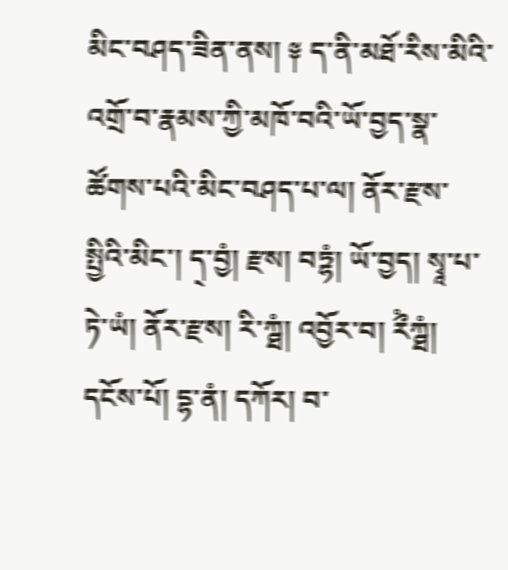མིང་བཤད་ཟིན་ནས། ༈ ད་ནི་མཐོ་རིས་མིའི་འགྲོ་བ་རྣམས་ཀྱི་མཁོ་བའི་ཡོ་བྱད་སྣ་ཚོགས་པའི་མིང་བཤད་པ་ལ། ནོར་རྫས་སྤྱིའི་མིང་། ད྄་བྱཾ། རྫས། བཏྷཾ། ཡོ་བྱད། སྭཱ་པ་ཏེ་ཡཾ། ནོར་རྫས། རི་ཀྠཾ། འབྱོར་བ། རྀཾཀྠཾ། དངོས་པོ། དྷ་ནཾ། དཀོར། བ་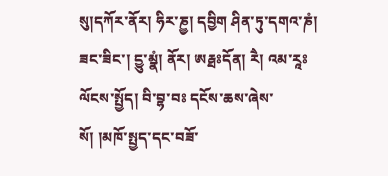སུ།དཀོར་ནོར། ཧིར་ཎྱ། དབྱིག ཤིན་ཏུ་དགའ་ཎཾ། ཟང་ཟིང་། དྱུ་མྣཾ། ནོར། ཨརྠཿདོན། རཻ། འམ་རཱཿ ལོངས་སྤྱོད། བི་བྷ་བཿ དངོས་ཆས་ཞེས་སོ། །མཁོ་སྤྱད་དང་བཟོ་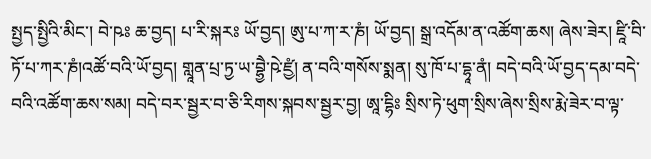སྤྱད་སྤྱིའི་མིང་། བེ་ཥཿ ཆ་བྱད། པ་རི་སྐརཿ ཡོ་བྱད། ཨུ་པ་ཀ་ར་ཎཾ། ཡོ་བྱད། སྒྲ་འདོམ་ན་འཚོག་ཆས། ཞེས་ཟེར། ཛཱི་བི་ཏོ་པ་ཀར་ཎཾ།འཚོ་བའི་ཡོ་བྱད། གླཱན་པྲ་ཏྱ་ཡ་བྷྱཻ་ཥེ་ཛྱཾ། ན་བའི་གསོས་སྨན། སུ་ཁོ་པ་དྷཱ་ནཾ། བདེ་བའི་ཡོ་བྱད་དམ་བདེ་བའི་འཚོག་ཆས་སམ། བདེ་བར་སྦྱར་བ་ཅི་རིགས་སྐབས་སྦྱར་བྱ། ཨཱ་དྷིཿ སྲིས་ཏེ་ཕུག་སྲིས་ཞེས་སྲིས་རྨེ་ཟེར་བ་ལྟ་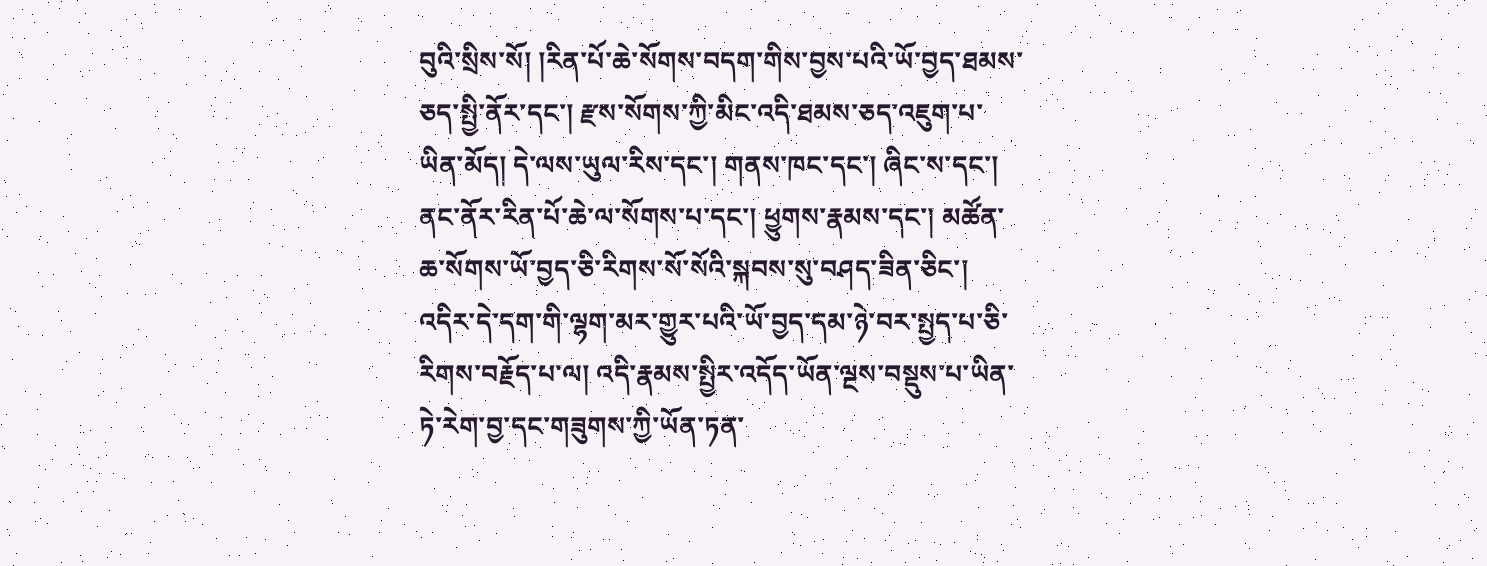བུའི་སྲིས་སོ། །རིན་པོ་ཆེ་སོགས་བདག་གིས་བྱས་པའི་ཡོ་བྱད་ཐམས་ཅད་སྤྱི་ནོར་དང་། རྫས་སོགས་ཀྱི་མིང་འདི་ཐམས་ཅད་འཇུག་པ་ཡིན་མོད། དེ་ལས་ཡུལ་རིས་དང་། གནས་ཁང་དང་། ཞིང་ས་དང་། ནང་ནོར་རིན་པོ་ཆེ་ལ་སོགས་པ་དང་། ཕྱུགས་རྣམས་དང་། མཚོན་ཆ་སོགས་ཡོ་བྱད་ཅི་རིགས་སོ་སོའི་སྐབས་སུ་བཤད་ཟིན་ཅིང་། འདིར་དེ་དག་གི་ལྷག་མར་གྱུར་པའི་ཡོ་བྱད་དམ་ཉེ་བར་སྤྱད་པ་ཅི་རིགས་བརྗོད་པ་ལ། འདི་རྣམས་སྤྱིར་འདོད་ཡོན་ལྔས་བསྡུས་པ་ཡིན་ཏེ་རེག་བྱ་དང་གཟུགས་ཀྱི་ཡོན་ཏན་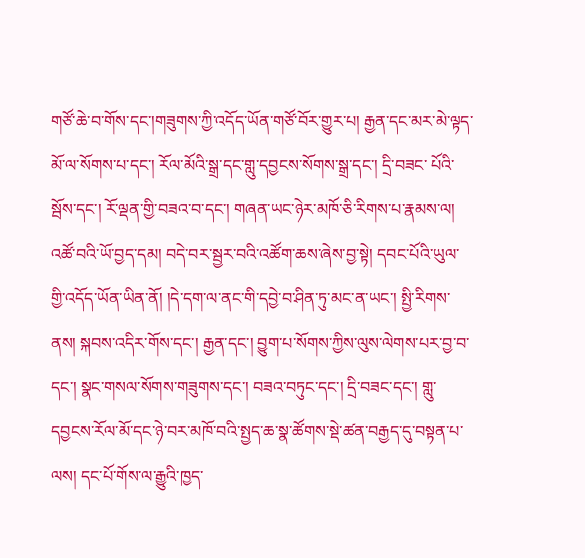གཙོ་ཆེ་བ་གོས་དང་།གཟུགས་ཀྱི་འདོད་ཡོན་གཙོ་བོར་གྱུར་པ། རྒྱན་དང་མར་མེ་ལྟད་མོ་ལ་སོགས་པ་དང་། རོལ་མོའི་སྒྲ་དང་གླུ་དབྱངས་སོགས་སྒྲ་དང་། དྲི་བཟང་ པོའི་སྦོས་དང་། རོ་ལྡན་གྱི་བཟའ་བ་དང་། གཞན་ཡང་ཉེར་མཁོ་ཅི་རིགས་པ་རྣམས་ལ། འཚོ་བའི་ཡོ་བྱད་དམ། བདེ་བར་སྦྱར་བའི་འཚོག་ཆས་ཞེས་བྱ་སྟེ། དབང་པོའི་ཡུལ་གྱི་འདོད་ཡོན་ཡིན་ནོ། །དེ་དག་ལ་ནང་གི་དབྱེ་བ་ཤིན་ཏུ་མང་ན་ཡང་། སྤྱི་རིགས་ནས། སྐབས་འདིར་གོས་དང་། རྒྱན་དང་། བྱུག་པ་སོགས་ཀྱིས་ལུས་ལེགས་པར་བྱ་བ་དང་། སྣང་གསལ་སོགས་གཟུགས་དང་། བཟའ་བཏུང་དང་། དྲི་བཟང་དང་། གླུ་དབྱངས་རོལ་མོ་དང་ཉེ་བར་མཁོ་བའི་སྤྱད་ཆ་སྣ་ཚོགས་སྡེ་ཚན་བརྒྱད་དུ་བསྟན་པ་ལས། དང་པོ་གོས་ལ་རྒྱུའི་ཁྱད་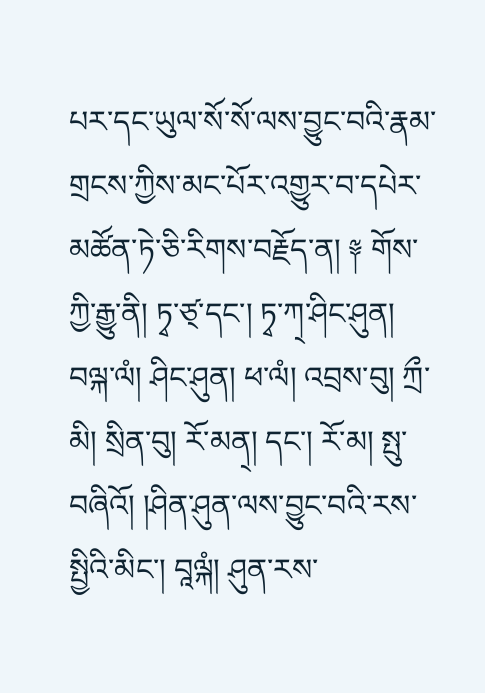པར་དང་ཡུལ་སོ་སོ་ལས་བྱུང་བའི་རྣམ་གྲངས་ཀྱིས་མང་པོར་འགྱུར་བ་དཔེར་མཚོན་ཏེ་ཅི་རིགས་བརྗོད་ན། ༈ གོས་ཀྱི་རྒྱུ་ནི། ཏྭ་ཙ྄་དང་། ཏྭ་ཀ྄་ཤིང་ཤུན། བལྐ་ལཾ། ཤིང་ཤུན། ཕ་ལཾ། འབྲས་བུ། ཀྲྀ་མི། སྲིན་བུ། རོ་མན྄། དང་། རོ་མ། སྤུ་བཞིའོ། །ཤིན་ཤུན་ལས་བྱུང་བའི་རས་སྤྱིའི་མིང་། བཱལྐཾ། ཤུན་རས་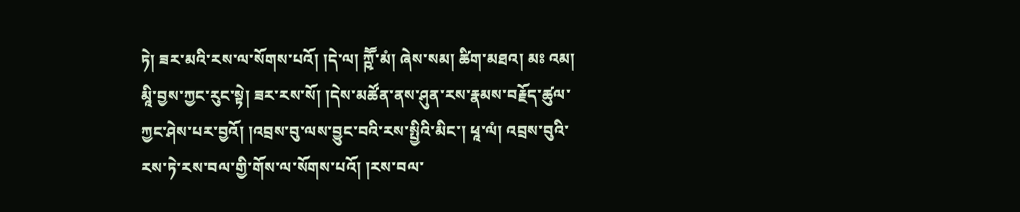ཏེ། ཟར་མའི་རས་ལ་སོགས་པའོ། །དེ་ལ། ཀྵཽ་མཾ། ཞེས་སམ། ཚིག་མཐའ། མཿ འམ། མཱི་བྱས་ཀྱང་རུང་སྟེ། ཟར་རས་སོ། །དེས་མཚོན་ནས་ཤུན་རས་རྣམས་བརྗོད་ཚུལ་ཀྱང་ཤེས་པར་བྱའོ། །འབྲས་བུ་ལས་བྱུང་བའི་རས་སྤྱིའི་མིང་། ཕཱ་ལཾ། འབྲས་བུའི་རས་ཏེ་རས་བལ་གྱི་གོས་ལ་སོགས་པའོ། །རས་བལ་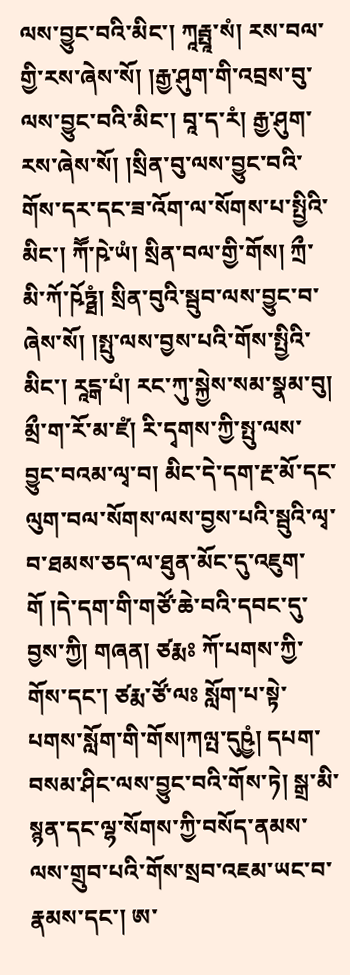ལས་བྱུང་བའི་མིང་། ཀཱརྦྤཱ་སཾ། རས་བལ་གྱི་རས་ཞེས་སོ། །རྒྱ་ཤུག་གི་འབྲས་བུ་ལས་བྱུང་བའི་མིང་། བཱ་ད་རཾ། རྒྱ་ཤུག་རས་ཞེས་སོ། །སྲིན་བུ་ལས་བྱུང་བའི་གོས་དར་དང་ཟ་འོག་ལ་སོགས་པ་སྤྱིའི་མིང་། ཀཽ་ཥེ་ཡཾ། སྲིན་བལ་གྱི་གོས། ཀྲྀ་མི་ཀོ་ཥོཏྠཾ། སྲིན་བུའི་སྦུབ་ལས་བྱུང་བ་ཞེས་སོ། །སྤུ་ལས་བྱས་པའི་གོས་སྤྱིའི་མིང་། རཱངྒ་པཾ། རང་ཀུ་སྐྱེས་སམ་སྣམ་བུ། མྲྀ་ག་རོ་མ་ཛཾ། རི་དྭགས་ཀྱི་སྤུ་ལས་བྱུང་བའམ་ལྭ་བ། མིང་དེ་དག་རྔ་མོ་དང་ལུག་བལ་སོགས་ལས་བྱས་པའི་སྦུའི་ལྭ་བ་ཐམས་ཅད་ལ་ཐུན་མོང་དུ་འཇུག་གོ །དེ་དག་གི་གཙོ་ཆེ་བའི་དབང་དུ་བྱས་ཀྱི། གཞན། ཙརྨཿ ཀོ་པགས་ཀྱི་གོས་དང་། ཙརྨ་ཙོ་ལཿ སློག་པ་སྟེ་པགས་སློག་གི་གོས།ཀལྤ་དུཥྱཾ། དཔག་བསམ་ཤིང་ལས་བྱུང་བའི་གོས་ཏེ། སྒྲ་མི་སྙན་དང་ལྷ་སོགས་ཀྱི་བསོད་ནམས་ལས་གྲུབ་པའི་གོས་སྲབ་འཇམ་ཡང་བ་རྣམས་དང་། ཨ་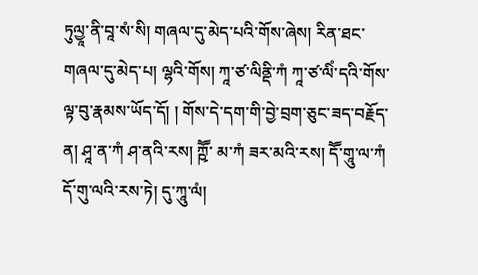ཏུལྱཱ་ནི་བཱ་སཾ་སི། གཞལ་དུ་མེད་པའི་གོས་ཞེས། རིན་ཐང་གཞལ་དུ་མེད་པ། ལྷའི་གོས། ཀཱ་ཙ་ལིནྡི་ཀཾ ཀཱ་ཙ་ལིཾ་དའི་གོས་ལྟ་བུ་རྣམས་ཡོད་དོ། ། གོས་དེ་དག་གི་བྱེ་བྲག་ཅུང་ཟད་བརྗོད་ན། ཤཱ་ན་ཀཾ ཤ་ནའི་རས། ཀྵཽ་ མ་ཀཾ ཟར་མའི་རས། དཽ་གཱུ་ལ་ཀཾ དོ་གུ་ལའི་རས་ཏེ། དུ་ཀཱུ་ལཾ།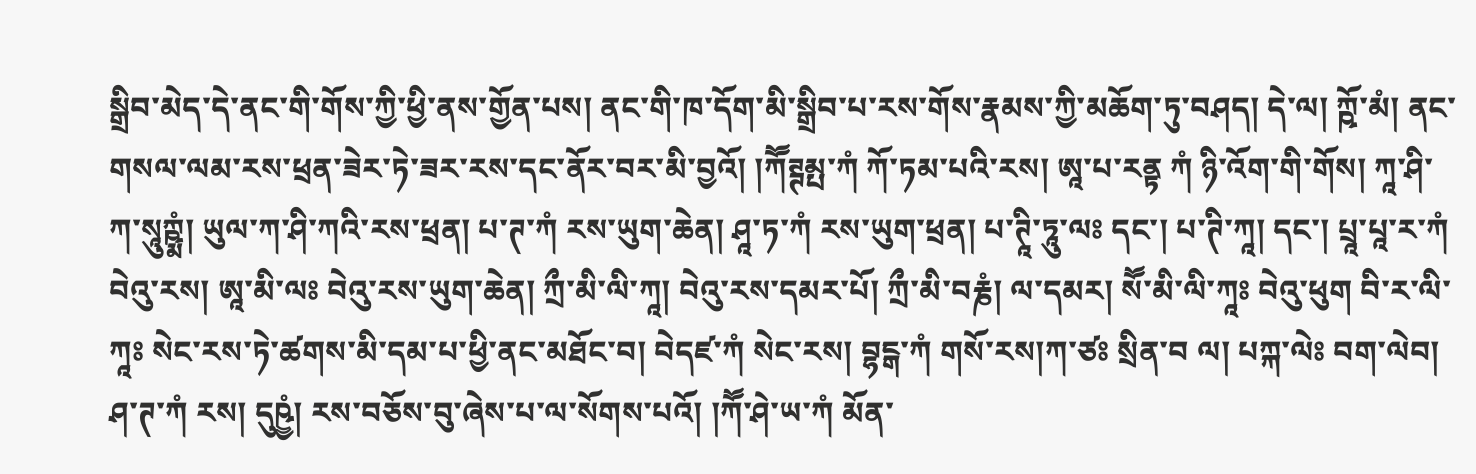སྒྲིབ་མེད་དེ་ནང་གི་གོས་ཀྱི་ཕྱི་ནས་གྱོན་པས། ནང་གི་ཁ་དོག་མི་སྒྲིབ་པ་རས་གོས་རྣམས་ཀྱི་མཆོག་ཏུ་བཤད། དེ་ལ། ཀྵོ་མཾ། ནང་གསལ་ལམ་རས་ཕྲན་ཟེར་ཏེ་ཟར་རས་དང་ནོར་བར་མི་བྱའོ། །ཀཽཊྚམྤ་ཀཾ ཀོ་ཏམ་པའི་རས། ཨཱ་པ་རནྟ ཀཾ ཉི་འོག་གི་གོས། ཀཱ་ཤི་ཀ་སཱུཀྵྨཾ། ཡུལ་ཀ་ཤི་ཀའི་རས་ཕྲན། པ་ཊ་ཀཾ རས་ཡུག་ཆེན། ཤཱ་ཏ་ཀཾ རས་ཡུག་ཕྲན། པ་ཊཱི་ཏཱུ་ལཿ དང་། པ་ཊི་ཀཱ། དང་། པྲཱ་པཱ་ར་ཀཾ བེའུ་རས། ཨཱ་མི་ལཿ བེའུ་རས་ཡུག་ཆེན། ཀྲྀ་མི་ལི་ཀཱ། བེའུ་རས་དམར་པོ། ཀྲྀ་མི་བརྞཾ། ལ་དམར། སཽ་མི་ལི་ཀཱཿ བེའུ་ཕུག བི་ར་ལི་ཀཱཿ སེང་རས་ཏེ་ཚགས་མི་དམ་པ་ཕྱི་ནང་མཐོང་བ། བེདཛ་ཀཾ སེང་རས། བྷངྒ་ཀཾ གསོ་རས།ཀ་ཙཿ སྲིན་བ ལ། པཀྐ་ལེཿ བག་ལེབ། ཤ་ཊ་ཀཾ རས། དུཥྱཾ། རས་བཅོས་བུ་ཞེས་པ་ལ་སོགས་པའོ། །ཀཽ་ཤེ་ཡ་ཀཾ མོན་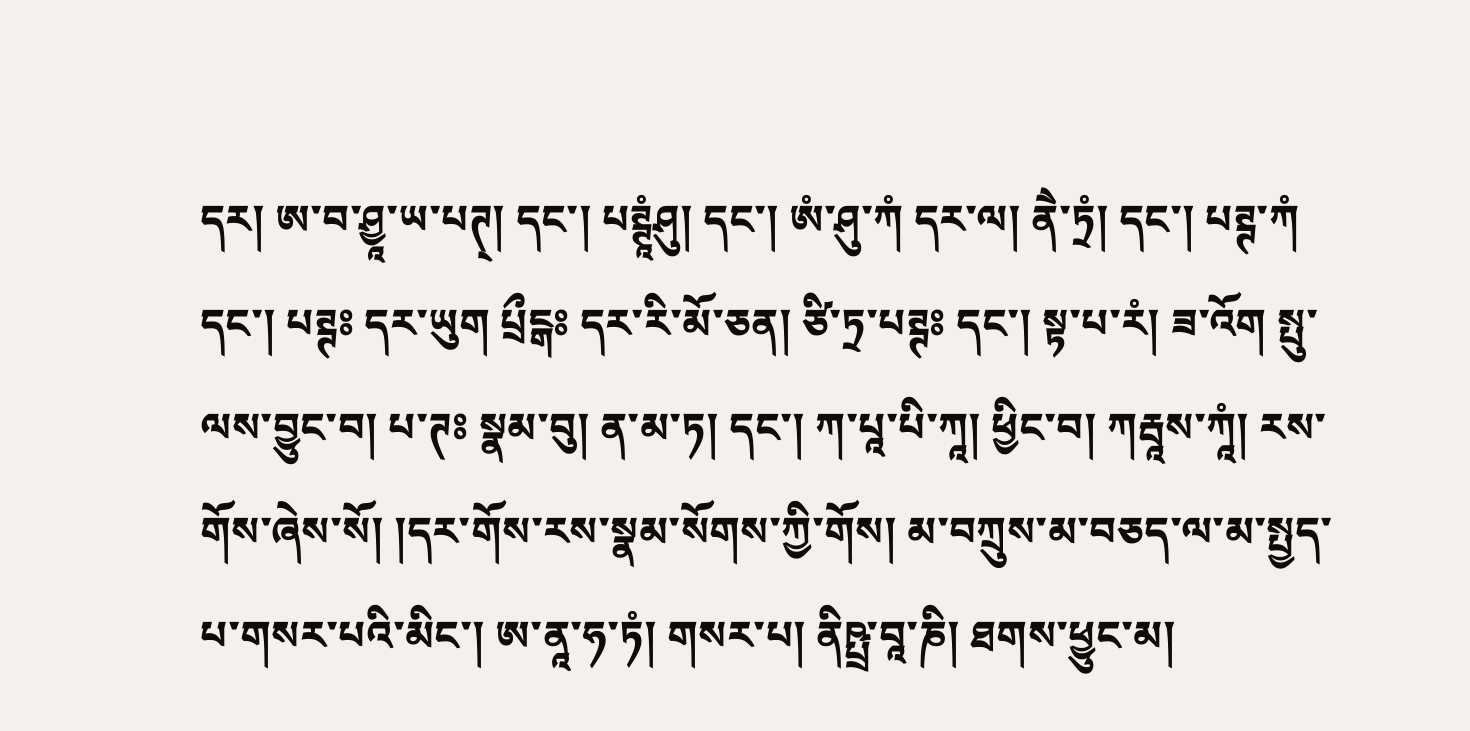དར། ཨ་བ་ཤྱཱ་ཡ་པཊ྄། དང་། པཊྚཱཾཤུ། དང་། ཨཾ་ཤུ་ཀཾ དར་ལ། ནཻ་ཏྲཾ། དང་། པཊྚ་ཀཾ དང་། པཊྚཿ དར་ཡུག པྲྀངྒཿ དར་རི་མོ་ཅན། ཙི་ཏྲ་པཊྚཿ དང་། སྟ་པ་རཾ། ཟ་འོག སྤུ་ལས་བྱུང་བ། པ་ཊཿ སྣམ་བུ། ན་མ་ཏ། དང་། ཀ་པཱ་པི་ཀཱ། ཕྱིང་བ། ཀརྦཱས་ཀཱཾ། རས་གོས་ཞེས་སོ། །དར་གོས་རས་སྣམ་སོགས་ཀྱི་གོས། མ་བཀྲུས་མ་བཅད་ལ་མ་སྤྱད་པ་གསར་པའི་མིང་། ཨ་ནཱ་ཧ་ཏཾ། གསར་པ། ནིཥྤྲ་བཱ་ཎི། ཐགས་ཕྱུང་མ།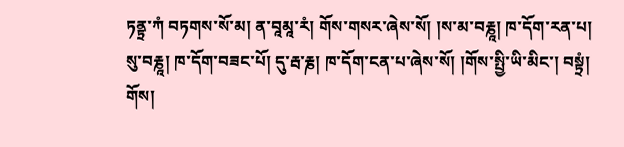ཏནྟྲ་ཀཾ བཏགས་སོ་མ། ན་བཱམཱ་རཾ། གོས་གསར་ཞེས་སོ། །ས་མ་བརྞཱ། ཁ་དོག་རན་པ། སུ་བརྞཱ། ཁ་དོག་བཟང་པོ། དུ་རྦ་རྞ། ཁ་དོག་ངན་པ་ཞེས་སོ། །གོས་སྤྱི་ཡི་མིང་། བསྟྲཾ། གོས།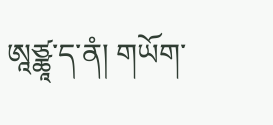ཨཱཙྪཱ་ད་ནཾ། གཡོག་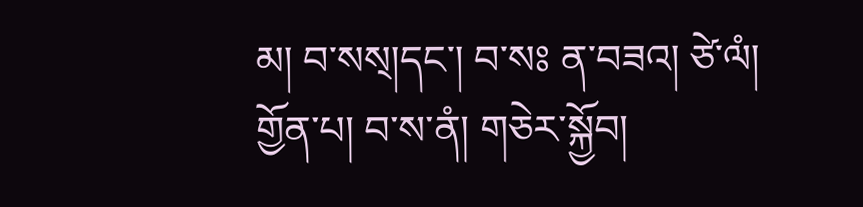མ། བ་སས྄།དང་། བ་སཿ ན་བཟའ། ཙེ་ལཾ། གྱོན་པ། བ་ས་ནཾ། གཅེར་སྐྱོབ།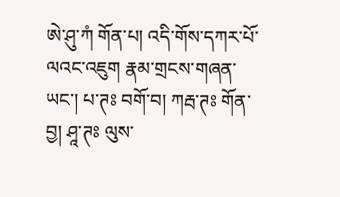ཨེ་ཤུ་ཀཾ གོན་པ། འདི་གོས་དཀར་པོ་ལའང་འཇུག རྣམ་གྲངས་གཞན་ཡང་། པ་ཊཿ བགོ་བ། ཀརྦ་ཊཿ གོན་བྱ། ཤཱ་ཊཿ ལུས་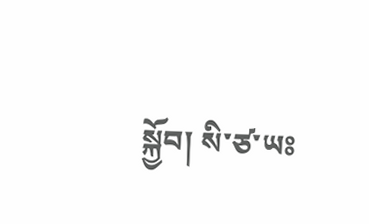སྐྱོབ། སི་ཙ་ཡཿ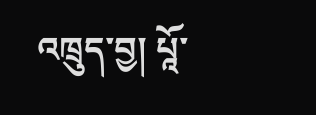འཁྲུད་བྱ། པཱོ་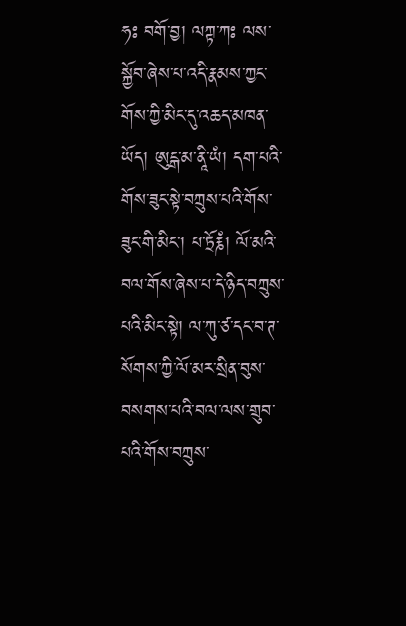ཧཿ བགོ་བྱ། ལཀྟ་ཀཿ ལས་སྐྱོབ་ཞེས་པ་འདི་རྣམས་ཀྱང་གོས་ཀྱི་མིང་དུ་འཆད་མཁན་ཡོད། ཨུངྒ་མ་ནཱི་ཡཾ། དག་པའི་གོས་ཟུང་སྟེ་བཀྲུས་པའི་གོས་ཟུང་གི་མིང་། པ་ཏྲོརྞཾ། ལོ་མའི་བལ་གོས་ཞེས་པ་དེ་ཉིད་བཀྲུས་པའི་མིང་སྟེ། ལ་ཀུ་ཙ་དང་བ་ཊ་སོགས་ཀྱི་ལོ་མར་སྲིན་བུས་བསགས་པའི་བལ་ལས་གྲུབ་པའི་གོས་བཀྲུས་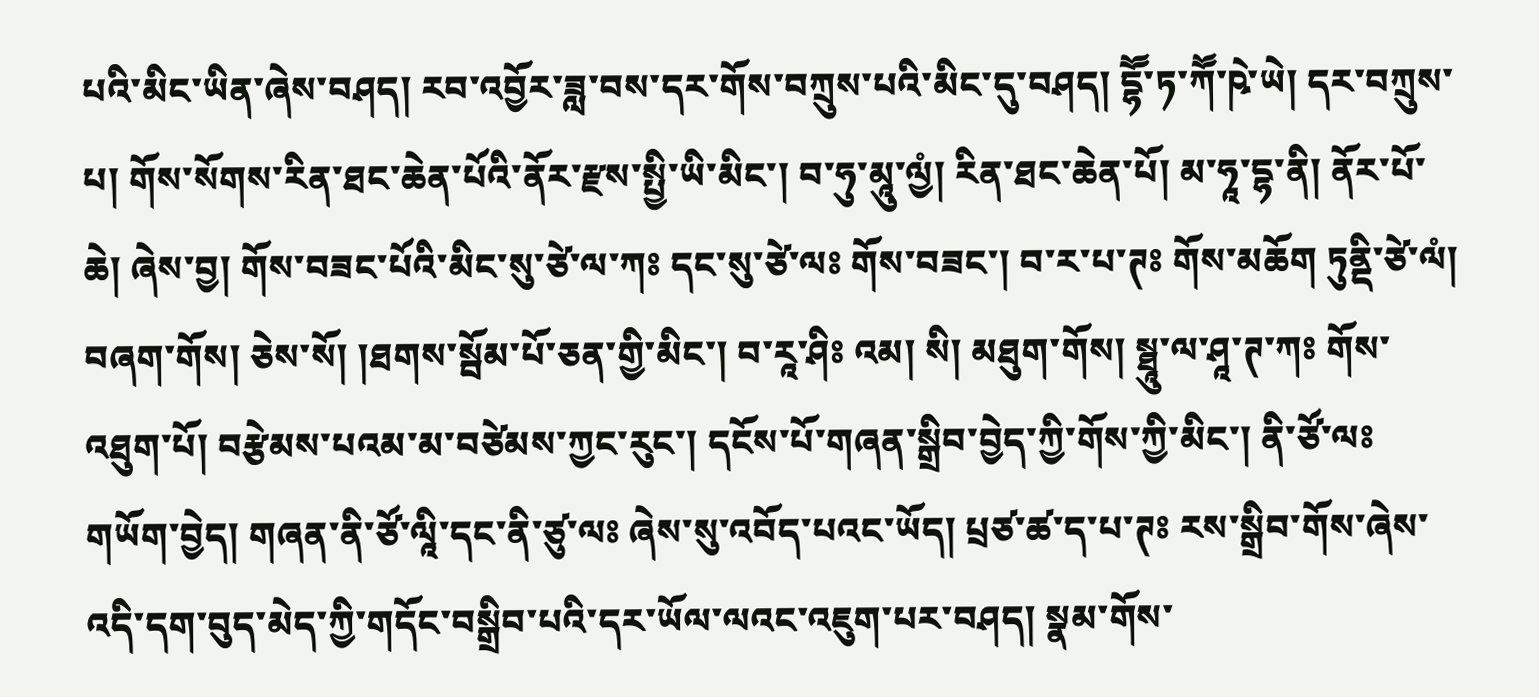པའི་མིང་ཡིན་ཞེས་བཤད། རབ་འབྱོར་ཟླ་བས་དར་གོས་བཀྲུས་པའི་མིང་དུ་བཤད། དྷཽ་ཏ་ཀཽ་ཥེ་ཡེ། དར་བཀྲུས་པ། གོས་སོགས་རིན་ཐང་ཆེན་པོའི་ནོར་རྫས་སྤྱི་ཡི་མིང་། བ་ཧུ་མཱུ་ལྱཾ། རིན་ཐང་ཆེན་པོ། མ་ཧཱ་དྷ་ནི། ནོར་པོ་ ཆེ། ཞེས་བྱ། གོས་བཟང་པོའི་མིང་སུ་ཙེ་ལ་ཀཿ དང་སུ་ཙེ་ལཿ གོས་བཟང་། བ་ར་པ་ཊཿ གོས་མཆོག ཏུནྡི་ཙེ་ལཾ། བཞག་གོས། ཅེས་སོ། །ཐགས་སྦོམ་པོ་ཅན་གྱི་མིང་། བ་རཱ་ཤིཿ འམ། སི། མཐུག་གོས། སྠཱུ་ལ་ཤཱ་ཊ་ཀཿ གོས་འཐུག་པོ། བརྩེམས་པའམ་མ་བཙེམས་ཀྱང་རུང་། དངོས་པོ་གཞན་སྒྲིབ་བྱེད་ཀྱི་གོས་ཀྱི་མིང་། ནི་ཙོ་ལཿ གཡོག་བྱེད། གཞན་ནི་ཙོ་ལཱི་དང་ནི་ཙུ་ལཿ ཞེས་སུ་འབོད་པའང་ཡོད། པྲཙ་ཚ་ད་པ་ཊཿ རས་སྒྲིབ་གོས་ཞེས་འདི་དག་བུད་མེད་ཀྱི་གདོང་བསྒྲིབ་པའི་དར་ཡོལ་ལའང་འཇུག་པར་བཤད། སྣམ་གོས་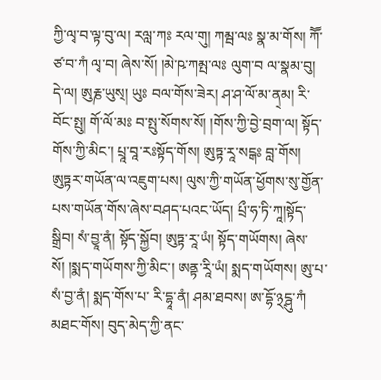ཀྱི་ལྭ་བ་ལྟ་བུ་ལ། རལླ་ཀཿ རལ་གུ། ཀམྦ་ལཿ སྣ་མ་གོས། ཀཽ་ཙ་བ་ཀཾ ལྭ་བ། ཞེས་སོ། །མེ་ཥ་ཀམྤ་ལཿ ལུག་བ ལ་སྣམ་བུ། དེ་ལ། ཨུརྞ་ཡུས྄། ཡུཿ བལ་གོས་ཟེར། ཤ་ཤ་ལོ་མ་ན྄མ། རི་བོང་སྤུ། གོ་ལོ་མཿ བ་སྤུ་སོགས་སོ། །གོས་ཀྱི་བྱེ་བྲག་ལ། སྟོད་གོས་ཀྱི་མིང་། པྲཱ་བཱ་རཿསྟོད་གོས། ཨུཏྟ་རཱ་སངྒཿ བླ་གོས། ཨུཏྟར་གཡོན་ལ་འཇུག་པས། ལུས་ཀྱི་གཡོན་ཕྱོགས་སུ་གྱོན་པས་གཡོན་གོས་ཞེས་བཤད་པའང་ཡོད། པྲྀ་ཧ་ཏི་ཀཱ།སྟོད་སྒྲིབ། སཾ་བྱཱ་ནཾ། སྟོད་སྐྱོབ། ཨུཏྟ་རཱ་ཡཾ། སྟོད་གཡོགས། ཞེས་སོ། །སྨད་གཡོགས་ཀྱི་མིང་། ཨནྟ་རཱི་ཡཾ། སྨད་གཡོགས། ཨུ་པ་སཾ་བྱ་ནཾ། སྨད་གོས་པ་ རི་དྷཱ་ནཾ། ཤམ་ཐབས། ཨ་དྷོ་྅ངྴུ་ཀཾ མཐང་གོས། བུད་མེད་ཀྱི་ནང་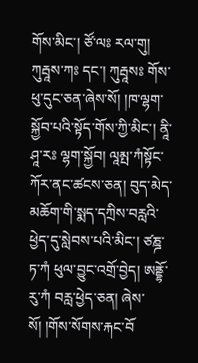གོས་མིང་། ཙོ་ལཿ རལ་གུ། ཀུརྦཱས་ཀཿ དང་། ཀུརྦཱསཿ གོས་ཕུ་དུང་ཅན་ཞེས་སོ། །ཁ་ལྷག་སྐྱོབ་པའི་སྟོད་གོས་ཀྱི་མིང་། ནཱི་ཤཱ་རཿ ལྷག་སྐྱོབ། ལཱམྤ་ཀཾསྟོང་ཀོར་ནང་ཚངས་ཅན། བུད་མེད་མཆོག་གི་སྨད་དཀྲིས་བརླའི་ཕྱེད་དུ་སླེབས་པའི་མིང་། ཙཎྜ་ཏ་ཀཾ ཕུལ་བྱུང་འགྲོ་བྱེད། ཨནྡྷོ་རུ་ཀཾ བརླ་ཕྱེད་ཅན། ཞེས་སོ། །གོས་སོགས་རྐང་བོ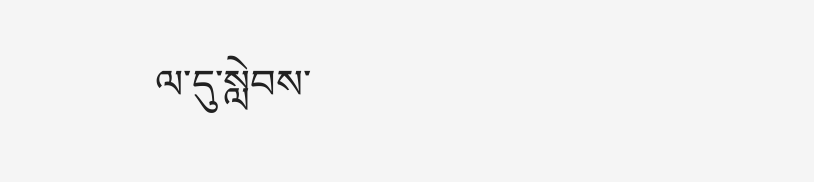ལ་དུ་སླེབས་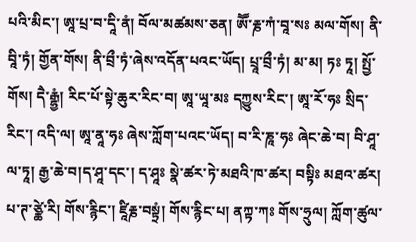པའི་མིང་། ཨཱ་པྲ་བ་དཱི་ནཾ། བོལ་མཚམས་ཅན། ཨཽ་རྞ་ཀཾ་བཱ་སཿ མལ་གོས། ནི་བཱི་ཏཾ། གྱོན་གོས། ནི་བྲྀ་ཏཾ་ཞེས་འདོན་པའང་ཡོད། པྲཱ་བྲྀ་ཏཾ། མ་མ། ཏཿ ཏཱ། སྤྱོ་གོས། དཻ་རྒྷྱཾ། རིང་པོ་སྟེ་ཆུར་རིང་བ། ཨཱ་ཡཱ་མཿ དཀྱུས་རིང་། ཨཱ་རོ་ཧཿ སྲིད་རིང་། འདི་ལ། ཨཱ་ནཱ་ཧཿ ཞེས་ཀློག་པའང་ཡོད། བ་རི་ཎཱ་ཧཿ ཞེང་ཆེ་བ། བི་ཤཱ་ལ་ཏཱ། རྒྱ་ཆེ་བ།ད་ཤཱ་དང་། ད་ཤཱཿ སྣེ་ཚར་ཏེ་མཐའི་ཁ་ཚར། བསྟིཿ མཐའ་ཚར། པ་ཊ་ཙྪེ་རི། གོས་རྙིང་། ཛཱིརྞ་བསྟྲཾ། གོས་རྙིང་པ། ནཀྟ་ཀཿ གོས་ཧྲུལ། ཀློག་ཚུལ་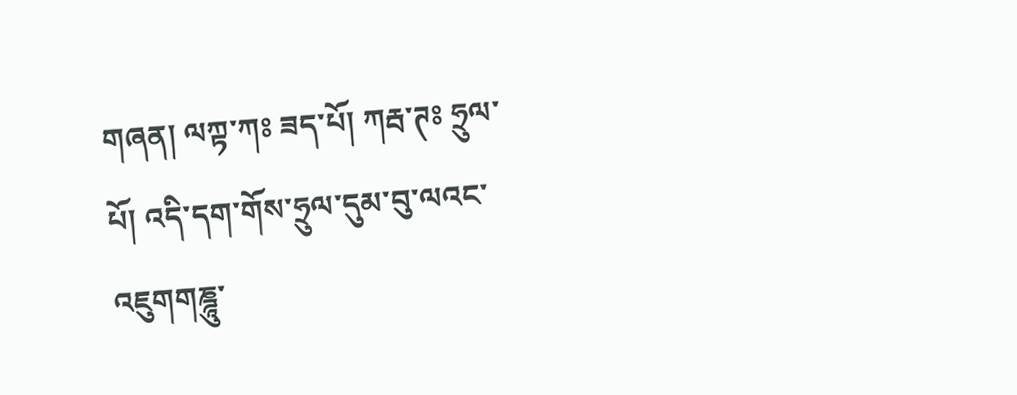གཞན། ལཀྟ་ཀཿ ཟད་པོ། ཀརྦ་ཊཿ ཧྲུལ་པོ། འདི་དག་གོས་ཧྲུལ་དུམ་བུ་ལའང་འཇུགགཎྜཱུ་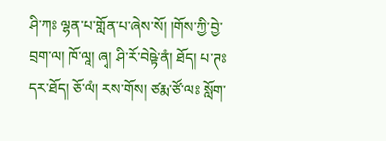ཤི་ཀཿ ལྷན་པ་གློན་པ་ཞེས་སོ། །གོས་ཀྱི་བྱེ་བྲག་ལ། ཁོ་ལཱ། ཞྭ། ཤི་རོ་བེཥྟེ་ནཾ། ཐོད། པ་ཊཿ དར་ཐོད། ཅོ་ལཾ། རས་གོས། ཙརྨ་ཙོ་ལཿ སློག་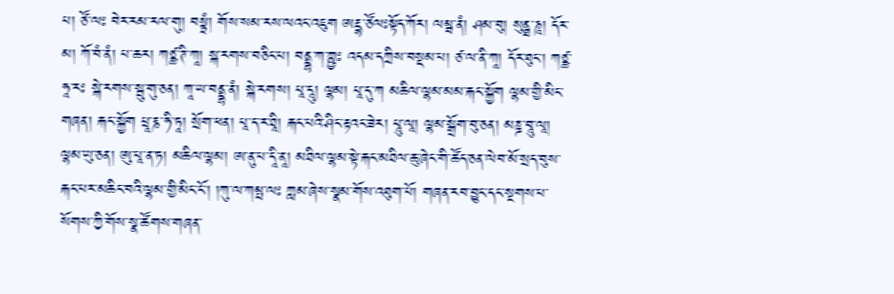པ། ཙོ་ལཿ བེར་རམ་རལ་གུ། བསྟྲཾ། གོས་སམ་རས་ལའང་འཇུག ཨརྡྷ་ཙོལཿསྟོད་ཀོར། ལམྦ་ནཾ། ཤམ་བུ། སུནྠ་ཎཱ། དོར་མ། ཀོ་བཾ་ནཾ། པ་ཆར། ཀཙྪ་ཊི་ཀཱ། སྐ་རགས་བཅིང་པ། བནྡྷ་ཀ་ཀྵྱཿ འདམ་དཀྲིས་བསྡམ་པ། ཙ་ལ་ནི་ཀཱ། དོར་ཐུང་། ཀཙྪ་ཧཱ་རཿ སྐེ་རགས་སྦུ་གུ་ཅན། ཀཱ་ཡ་བནྡྷ་ནཾ། སྐེ་རགས། པཱ་དཱུ། ལྷམ། པཱ་དུ་ཀ མཆིལ་ལྷམ་མམ་རྐང་སྐྱོག ལྷམ་གྱི་མིང་གཞན། རྐང་སྐྱོག པྲཱ་རྞ་ཧི་ཏཱ། སྲོག་ཕན། པཱ་ད་ར་ཐཱི། རྐང་པའི་ཤིང་རྟའང་ཟེར། པཱུ་ལཱ། ལྷམ་སྒྲོག་བུ་ཅན། མཎྜ་བཱུ་ལཱ། ལྷམ་ཡུ་ཅན། ཨུ་པཱ་ན་ཏ། མཆིལ་ལྷམ། ཨ་ནུ་པ་དཱི་ནཱ། མཐིལ་ལྷམ་སྟེ་རྐང་མཐིལ་ཆུ་ཞེང་གི་ཚོད་ཅན་ལེབ་མོ་སྲད་བུས་རྐང་པར་མཆིང་བའི་ལྷམ་གྱི་མིང་ངོ་། །ཀུ་ལ་ཀམྤ་ལཿ ཀླམ་ཞེས་སྣམ་གོས་འཐུག་པོ། གཞན་རབ་བྱུང་དང་སྔགས་པ་སོགས་ཀྱི་གོས་སྣ་ཚོགས་གཞན་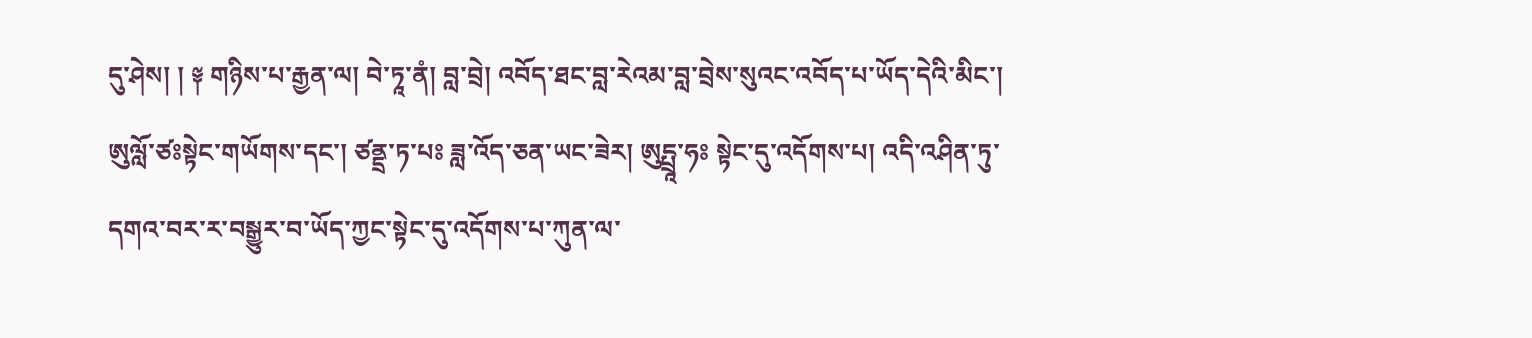དུ་ཤེས། ། ༈ གཉིས་པ་རྒྱན་ལ། བེ་ཏཱ་ནཾ། བླ་བྲེ། འབོད་ཐང་བླ་རེའམ་བླ་བྲེས་སུའང་འབོད་པ་ཡོད་དེའི་མིང་། ཨུལློ་ཙཿསྟེང་གཡོགས་དང་། ཙནྡྲ་ཏ་པཿ ཟླ་འོད་ཅན་ཡང་ཟེར། ཨུདྤྲཱ་ཧཿ སྟེང་དུ་འདོགས་པ། འདི་འཤིན་ཏུ་དགའ་བར་ར་བསྒྱུར་བ་ཡོད་ཀྱང་སྟེང་དུ་འདོགས་པ་ཀུན་ལ་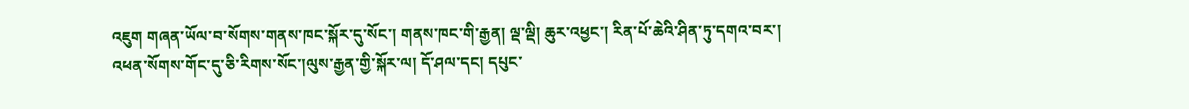འཇུག གཞན་ཡོལ་བ་སོགས་གནས་ཁང་སྐོར་དུ་སོང་། གནས་ཁང་གི་རྒྱན། ལྡ་ལྡི། ཆུར་འཕྱང་། རིན་པོ་ཆེའི་ཤིན་ཏུ་དགའ་བར་། འཕན་སོགས་གོང་དུ་ཅི་རིགས་སོང་།ལུས་རྒྱན་གྱི་སྐོར་ལ། དོ་ཤལ་དང། དཔུང་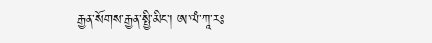རྒྱན་སོགས་རྒྱན་སྤྱི་མིང་། ཨ་ལཾ་ཀཱ་རཿ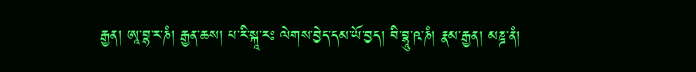རྒྱན། ཨཱ་བྷ་ར་ཎཾ། རྒྱན་ཆས། པ་རི་སྐཱ་རཿ ལེགས་བྱེད་དམ་ཡོ་བྱད། བི་བྷཱུ་ཥ་ཎཾ། རྣམ་རྒྱན། མཎྜ་ནཾ།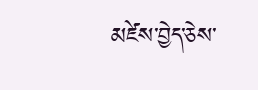མཛེས་བྱེད་ཅེས་